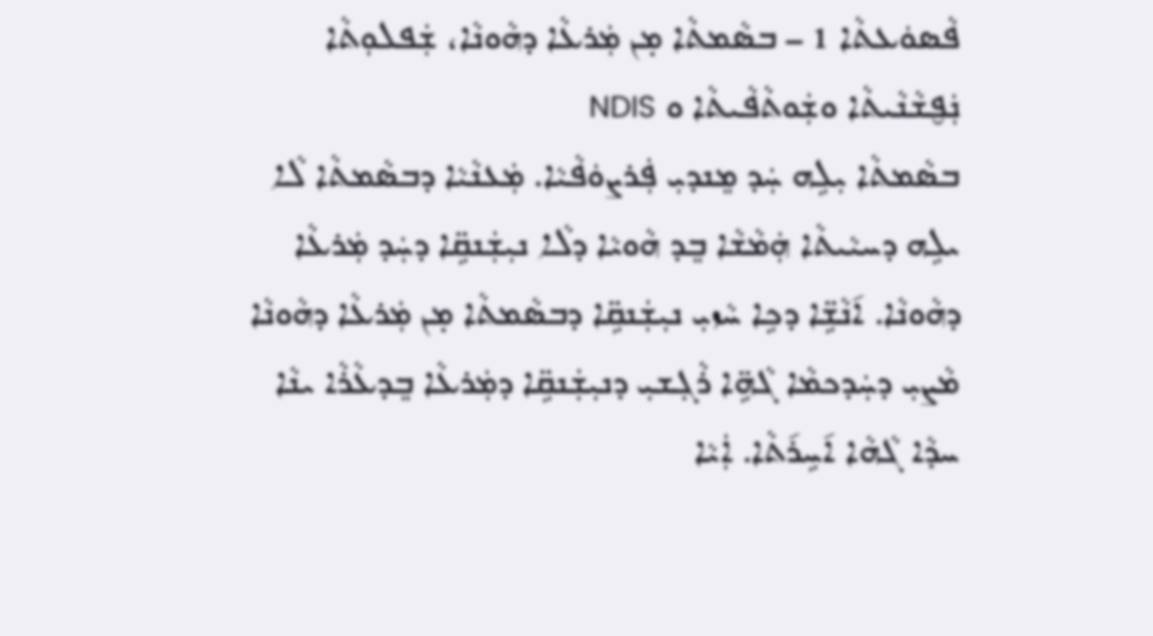ܦܵܣܘܿܥܬܵܐ 1 – ܒܣܵܡܬܵܐ ܡ̣ܢ ܡܲܪܥܵܐ ܕܗܵܘܢܵܐ، ܫܲܦܠܘܼܬܵܐ ܢܲܦ̮ܫܵܢܵܝܬܵܐ ܘܫܲܘܬܵܦܵܝܬܵܐ ܘ NDIS
ܒܣܵܡܬܵܐ ܝܼܠܹܗ ܚܲܕ ܡܸܢܕܝܼ ܦܲܪܨܘܿܦܵܝܵܐ. ܡܲܥܢܵܝܵܐ ܕܒܣܵܡܬܵܐ ܠܵܐ ܝܠܹܗ ܕܚܝܵܝܬܵܐ ܗܲܡܵܫܵܐ ܒܸܕ ܗܵܘܝܵܐ ܕܠܵܐ ܢܝܼܫܲܢܩܹ̈ܐ ܕܚܲܕ ܡܲܪܥܵܐ ܕܗܵܘܢܵܐ. ܐ݇ܢܵܫܹ̈ܐ ܕܟܹܐ ܚܵܙܝܼ ܢܝܼܫܲܢܩܹ̈ܐ ܕܒܣܵܡܬܵܐ ܡ̣ܢ ܡܲܪܥܵܐ ܕܗܵܘܢܵܐ ܡܵܨܝܼ ܕܚܲܕܟܡܵܐ ܓܵܗܹ̈ܐ ܪܵܓ݂ܫܝܼ ܕܢܝܼܫܲܢܩܹ̈ܐ ܕܡܲܪܥܵܐ ܒܸܕܥܵܪܵܐ ܝܢܵܐ ܚܕܵܐ ܓܵܗܵܐ ܐ݇ܚܹܪ݇ܬܵܐ. ܐܲܝܵܐ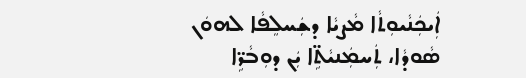ܐܲܝܟܲܢܵܝܘܼܬܵܐ ܡܵܨܝܵܐ ܕܫܲܚܠܸܦܵܐ ܠܗܘܿܢ ܣܵܘܕܵܐ، ܬܲܚܡܲܢܝܵܬܹ̈ܐ ܝܲܢ ܕܘܼܒܵܪܹ̈ܐ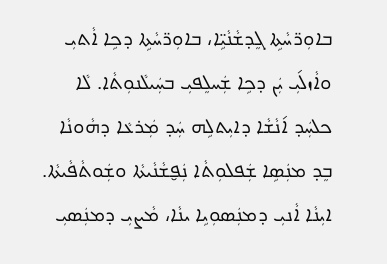ܒܐܘܼܪ̈ܚܵܬܹܐ ܓܸܕܫܵܢܵܝܹ̈ܐ، ܒܐܘܼܪ̈ܚܵܬܹܐ ܕܟܹܐ ܐܵܬܝܼ ܘܐܵܙܠ݇ܝܼ ܝܲܢ ܕܟܹܐ ܫܲܚܠܸܦܝܼ ܒܚܲܝܠܵܢܘܼܬܵܐ. ܠܵܐ ܟܠܚܲܕ ܐ݇ܢܵܫܵܐ ܕܐܝܼܬܠܹܗ ܚܲܕ ܡܲܪܥܵܐ ܕܗܵܘܢܵܐ ܒܸܕ ܡܢܲܣܹܐ ܫܲܦܠܘܼܬܵܐ ܢܲܦ̮ܫܵܢܵܝܬܵܐ ܘܫܲܘܬܵܦܵܝܬܵܐ. ܐܝܼܢܵܐ ܐܵܢܝܼ ܕܡܢܲܣܘܼܝܹܐ ܝܢܵܐ، ܡܵܨܝܼ ܕܡܢܲܣܝܼ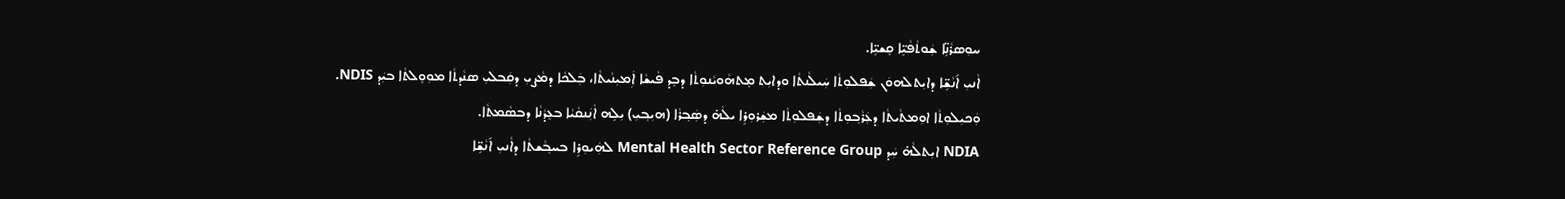ܚܘܼܣܪܵܢܹ̈ܐ ܫܲܘܬܵܦܵܝܹ̈ܐ ܩܸܫܝܹ̈ܐ.
ܐܵܢܝܼ ܐ݇ܢܵܫܹ̈ܐ ܕܐܝܼܬܠܗܘܿܢ ܫܲܦܠܘܼܬܵܐ ܚܲܝܠܵܢܬܵܐ ܘܕܐܝܼܬ ܡܸܬܗܵܘܝܵܢܘܼܬܵܐ ܕܒܸܕ ܦܵܝܫܵܐ ܐܲܡܝܼܢܵܝܬܵܐ، ܒܲܠܟܵܐ ܕܡܵܨܝܼ ܕܩܲܒܠܝܼ ܣܢܵܕܬܵܐ ܡܘܼܘܸܠܬܵܐ ܒܝܲܕ NDIS.
ܘܲܟܝܼܠܘܼܬܵܐ ܐܘܼܡܬܵܝܬܵܐ ܕܥܲܪܵܒ݂ܘܼܬܵܐ ܕܫܲܦܠܘܼܬܵܐ ܡܫܲܪܘܼܪܹܐ ܝܠܵܗ̇ ܕܣܲܒ݂ܪܵܐ (ܗܝܼܒ݂ܝܼ) ܝܼܠܹܗ ܐܵܢܲܢܩܵܝܵܐ ܒܥܸܕܵܢܵܐ ܕܒܣܵܡܬܵܐ.
NDIA ܐܝܼܬܠܵܗ̇ ܚܲܕ Mental Health Sector Reference Group ܠܗܲܝܘܼܪܹܐ ܒܚܒ݂ܵܫܬܵܐ ܕܐܵܢܝܼ ܐ݇ܢܵܫܹ̈ܐ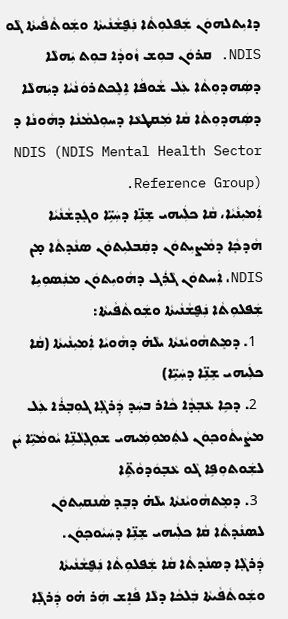ܕܐܝܼܬܠܗܘܿܢ ܫܲܦܠܘܼܬܵܐ ܢܲܦ̮ܫܵܢܵܝܬܵܐ ܘܫܲܘܬܵܦܵܝܬܵܐ ܓܵܘ NDIS. ܩܪܘܿܢ ܒܘܼܫ ܙܵܘܕܵܐ ܒܘܼܬ ܝܲܗܠܵܐ ܕܣܲܗܕܘܼܬܵܐ ܥܲܠ ܫܵܘܦܵܐ ܐܹܠܸܟܬܪܘܿܢܵܝܵܐ ܕܝܲܗܠܵܐ ܕܣܲܗܕܘܼܬܵܐ ܩܵܐ ܡܲܩܛܥܵܐ ܕܚܘܼܠܡܵܢܵܐ ܕܗܵܘܢܵܐ ܕ NDIS (NDIS Mental Health Sector Reference Group).
ܐܲܡܝܼܢܵܝܵܐ، ܩܵܐ ܟܠܲܝܗܝ ܫܸܢܹ̈ܐ ܕܚܲܝܹ̈ܐ ܘܓܸܕܫܵܢܵܝܵܐ
ܗܵܕܟ݂ܵܐ ܕܡܵܨܝܼܬܘܿܢ ܕܩܲܒܠܝܼܬܘܿܢ ܣܢܵܕܬܵܐ ܡ̣ܢ NDIS، ܐܲܚܬܘܿܢ ܓܵܪܲܓ ܕܗܵܘܝܼܬܘܿܢ ܡܢܲܣܘܼܝܹܐ ܫܲܦܠܘܼܬܵܐ ܢܲܦ̮ܫܵܢܵܝܬܵܐ ܘܫܲܘܬܵܦܵܝܬܵܐ:
  1. ܕܡܸܬܗܵܘܝܵܢܬܵܐ ܝܠܵܗ̇ ܕܗܵܘܝܵܐ ܐܲܡܝܼܢܵܝܬܵܐ (ܩܵܐ ܟܠܲܝܗܝ ܫܸܢܹ̈ܐ ܕܚܲܝܹ̈ܐ)
  2. ܕܟܹܐ ܥܵܒ݂ܕܵܐ ܟܵܐܪ ܒܚܲܕ ܕܲܪܓ݂ܵܐ ܓܘܼܒ݂ܪܵܐ ܥܲܠ ܡܨܵܝܬܵܘܟ݂ܘܿܢ ܠܬܲܡܘܼܡܲܝܗܝ ܫܘܼܓ݂ܠܵܢܹ̈ܐ ܝܵܘܡܵܝܹ̈ܐ ܝܲܢ ܠܫܲܘܬܘܼܦܹܐ ܓܵܘ ܥܵܒ݂ܘܿܕܘܵܬܹ̈ܐ
  3. ܕܡܸܬܗܵܘܝܵܢܬܵܐ ܝܠܵܗ̇ ܕܒܸܕ ܣܵܢܩܝܼܬܘܿܢ ܠܣܢܵܕܬܵܐ ܩܵܐ ܟܠܲܝܗܝ ܫܸܢܹ̈ܐ ܕܚܲܝܵܘܟ݂ܘܿܢ.
ܕܲܪܓ݂ܵܐ ܕܣܢܵܕܬܵܐ ܩܵܐ ܫܲܦܠܘܼܬܵܐ ܢܲܦ̮ܫܵܢܵܝܬܵܐ ܘܫܲܘܬܵܦܵܝܬܵܐ ܒܲܠܟܵܐ ܕܠܵܐ ܦܵܐܸܫ ܗܲܪ ܗ̇ܘ ܕܲܪܓ݂ܵܐ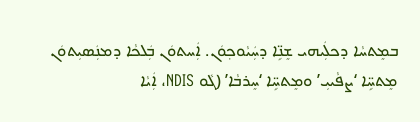ܒܡܸܬܚܵܐ ܕܟܠܲܝܗܝ ܫܸܢܹ̈ܐ ܕܚܲܝܵܘܟ݂ܘܿܢ. ܐܲܚܬܘܿܢ ܒܲܠܟܵܐ ܕܡܢܲܣܝܼܬܘܿܢ ܡܸܬܚܹ̈ܐ ‘ܨܦܵܝܝܼ’ ܘܡܸܬܚܹ̈ܐ ‘ܚܸܪܒܵܐ’ (ܓܵܘ NDIS، ܐܲܝܵܐ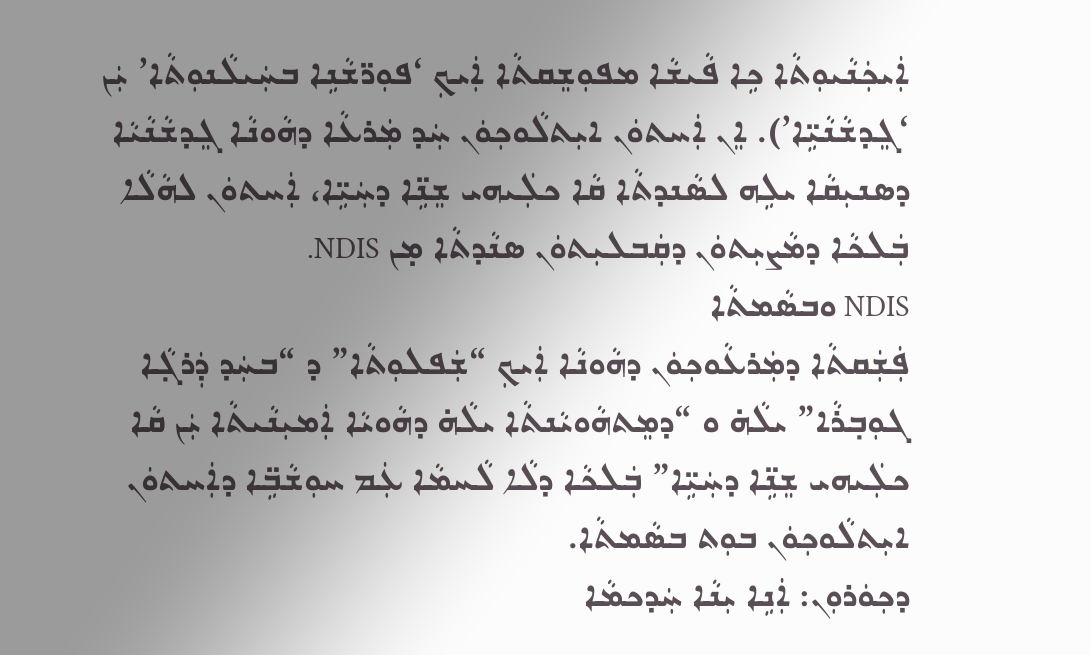ܐܲܝܟܲܢܵܝܘܼܬܵܐ ܟܹܐ ܦܵܝܫܵܐ ܡܦܘܼܫܸܩܬܵܐ ܐܲܝܟ݂ ‘ܦܘܼܪ̈ܫܵܢܹܐ ܒܚܲܝܠܵܢܘܼܬܵܐ’ ܝܲܢ ‘ܓܸܕܫܵܢܵܝܹ̈ܐ’). ܐܸܢ ܐܲܚܬܘܿܢ ܐܝܼܬܠܵܘܟ݂ܘܿܢ ܚܲܕ ܡܲܪܥܵܐ ܕܗܵܘܢܵܐ ܓܸܕܫܵܢܵܝܵܐ ܕܣܢܝܼܩܵܐ ܝܠܹܗ ܠܣܵܢܕܬܵܐ ܩܵܐ ܟܠܲܝܗܝ ܫܸܢܹ̈ܐ ܕܚܲܝܹ̈ܐ، ܐܲܚܬܘܿܢ ܠܗܵܠܵܐ ܒܲܠܟܵܐ ܕܡܵܨܝܼܬܘܿܢ ܕܩܲܒܠܝܼܬܘܿܢ ܣܢܵܕܬܵܐ ܡ̣ܢ NDIS.
NDIS ܘܒܣܵܡܬܵܐ
ܦܲܫܲܩܬܵܐ ܕܡܲܪܥܵܘܟ݂ܘܿܢ ܕܗܵܘܢܵܐ ܐܲܝܟ݂ “ܫܲܦܠܘܼܬܵܐ” ܕ “ܒܚܲܕ ܕܲܪܓ݂ܵܐ ܓܘܼܒ݂ܪܵܐ” ܝܠܵܗ̇ ܘ “ܕܡܸܬܗܵܘܝܵܢܬܵܐ ܝܠܵܗ̇ ܕܗܵܘܝܵܐ ܐܲܡܝܼܢܵܝܬܵܐ ܝܲܢ ܩܵܐ ܟܠܲܝܗܝ ܫܸܢܹ̈ܐ ܕܚܲܝܹ̈ܐ” ܒܲܠܟܵܐ ܕܠܵܐ ܠܵܚܡܵܐ ܥܲܡ ܚܘܼܫܵܒܹ̈ܐ ܕܐܲܚܬܘܿܢ ܐܝܼܬܠܵܘܟ݂ܘܿܢ ܒܘܼܬ ܒܣܵܡܬܵܐ.
ܕܟ݂ܘܿܪܘܼܢ: ܐܲܢܹܐ ܝܼܢܵܐ ܚܲܕܟܡܵܐ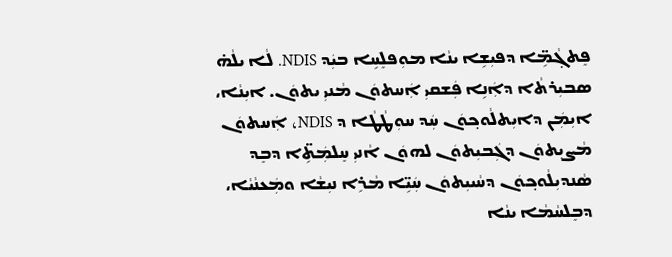ܦܸܬܓ݂ܵܡܹ̈ܐ ܕܦܝܼܫܹܐ ܝܢܵܐ ܡܘܼܦܠܸܚܹܐ ܒܝܲܕ NDIS. ܠܵܐ ܝܠܵܗ̇ ܣܒܝܼܪܬܵܐ ܕܐܲܢܹܐ ܦܲܫܩܝܼ ܐܲܚܬܘܿܢ ܡܵܢܝܼ ܝܬܘܿܢ. ܐܝܼܢܵܐ، ܐܝܼܡܲܢ ܕܐܝܼܬܠܵܘܟ݂ܘܿܢ ܚܲܕ ܚܘܼܛܵܛܵܐ ܕ NDIS، ܐܲܚܬܘܿܢ ܡܵܨܝܼܬܘܿܢ ܕܓܲܒܝܼܬܘܿܢ ܠܗܘܿܢ ܐܵܢܝܼ ܚܸܠܡܲܬܹ̈ܐ ܕܒܸܕ ܣܵܢܕܝܼܠܵܘܟ݂ܘܿܢ ܕܚܵܝܝܼܬܘܿܢ ܚܲܝܹ̈ܐ ܡܵܪܹܐ ܢܝܼܫܵܐ ܘܡܲܥܢܵܝܵܐ، ܕܒܸܠܚܵܡܵܐ ܝܢܵܐ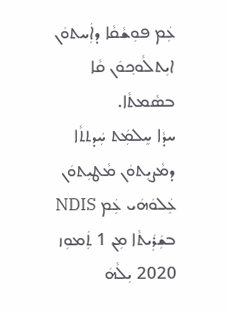ܥܲܡ ܦܘܼܫܵܩܵܐ ܕܐܲܚܬܘܿܢ ܐܝܼܬܠܵܘܟ݂ܘܿܢ ܩܵܐ ܒܣܵܡܬܵܐ.
ܚܕܵܐ ܚܸܠܡܲܬ ܚܲܕܬܬܵܐ ܕܡܵܨܝܼܬܘܿܢ ܡܵܛܝܼܬܘܿܢ ܥܲܠܘܿܗܿܝ ܥܲܡ NDIS ܒܫܲܪܲܝܬܵܐ ܡܼܢ 1 ܬܲܡܘܼܙ 2020 ܝܼܠܵܗܿ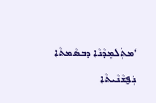‘ܡܬܲܠܡܸܕܵܢܵܐ ܕܒܣܵܡܬܵܐ ܢܲܦ̮ܫܵܢܵܝܬܵܐ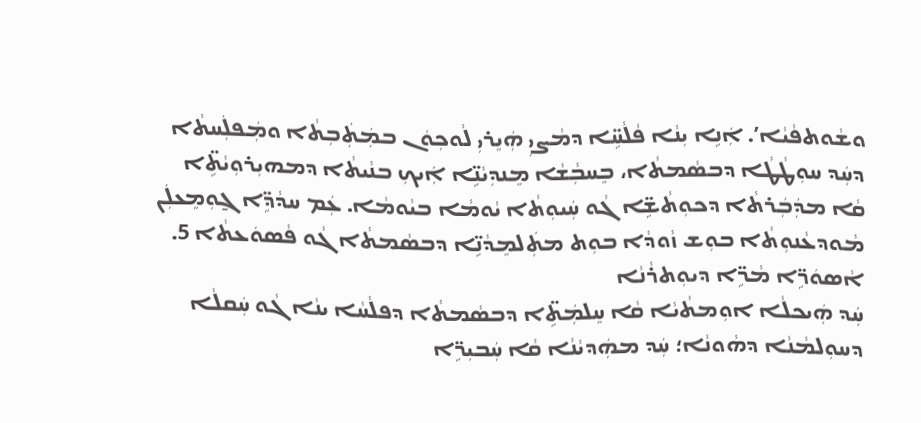ܘܫܵܘܬܦܵܝܵܐ’. ܐܲܢܹܐ ܝܼܢܵܐ ܦܵܠܵܚܹ̈ܐ ܕܡܵܨܝܼ ܗܲܝܸܪܝܼ ܠܵܘܟܼܘܿܢ ܒܡܲܬܲܒܼܬܵܐ ܘܡܲܦܠܲܚܬܵܐ ܕܚܲܕ ܚܘܼܛܵܛܵܐ ܕܒܣܵܡܬܵܐ، ܒܸܚܒܼܵܫܵܐ ܡܸܢܕܼܝܵܢܹ̈ܐ ܐܲܝܟܼ ܒܢܵܝܬܵܐ ܕܡܗܝܼܪܘܼܝܵܬܹ̈ܐ ܩܵܐ ܡܕܲܒܲܪܬܵܐ ܕܟܘܼܬܵܫܹ̈ܐ ܓܵܘ ܚܲܝܘܼܬܵܐ ܝܵܘܡܵܐ ܒܝܵܘܡܵܐ. ܥܲܡ ܚܕܵܕܹ̈ܐ ܓ̰ܘܼܡܸܥܠܲܢ ܡܵܘܕܥܵܢܘܼܬܵܐ ܒܘܼܫ ܙܵܘܕܵܐ ܒܘܼܬ ܡܬܲܠܡܸܕܵܢܹ̈ܐ ܕܒܣܵܡܬܵܐ ܓܵܘ ܦܵܣܘܿܥܬܵܐ 5.
ܐܵܣܘܿܪܹ̈ܐ ܡܵܖܹ̈ܐ ܕܝܘܼܬܪܵܢܵܐ
ܚܲܕ ܗܲܝܟܠܵܐ ܐܘܼܡܬܵܝܵܐ ܩܵܐ ܚܸܠܡܲܬܹ̈ܐ ܕܒܣܵܡܬܵܐ ܕܦܠܵܚܵܐ ܝܢܵܐ ܓܵܘ ܚܲܩܠܵܐ ܕܚܘܼܠܡܵܢܵܐ ܕܗܵܘܢܵܐ؛ ܚܲܕ ܡܗܲܕܝܵܢܵܐ ܩܵܐ ܚܲܒܝܼܪܹ̈ܐ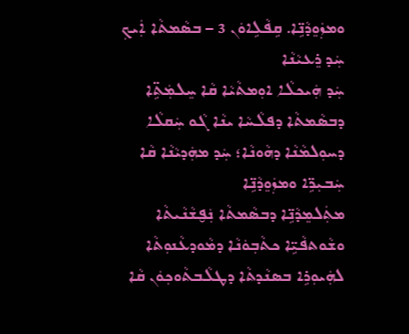ܘܡܙܲܘܸܕܵܢܹ̈ܐ. ܩܹܦܵܠܹܐܘܿܢ 3 – ܒܣܵܡܬܵܐ ܐܲܝܟ݂ ܚܲܕ ܪܸܥܝܵܢܵܐ
ܚܲܕ ܗܲܝܟܠܵܐ ܐܘܼܡܬܵܝܵܐ ܩܵܐ ܚܸܠܡܲܬܹ̈ܐ ܕܒܣܵܡܬܵܐ ܕܦܠܵܚܵܐ ܝܢܵܐ ܓܵܘ ܚܲܩܠܵܐ ܕܚܘܼܠܡܵܢܵܐ ܕܗܵܘܢܵܐ؛ ܚܲܕ ܡܗܲܕܝܵܢܵܐ ܩܵܐ ܚܲܒܝܼܪܹ̈ܐ ܘܡܙܲܘܸܕܵܢܹ̈ܐ
ܡܬܲܠܡܸܕܵܢܹ̈ܐ ܕܒܣܵܡܬܵܐ ܢܲܦ̮ܫܵܢܵܝܬܵܐ ܘܫܵܘܬܦܵܝܹ̈ܐ ܟܬܵܒܼܘܿܢܵܐ ܕܡܵܘܕܥܵܢܘܼܬܵܐ
ܠܗܲܝܘܼܪܹܐ ܒܣܢܵܕܬܵܐ ܕܛܠܵܒܬܵܘܟ݂ܘܿܢ ܩܵܐ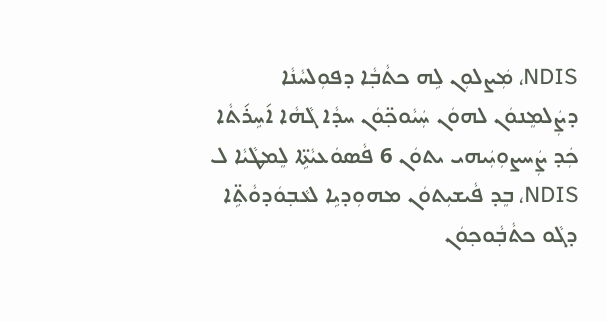NDIS، ܡܲܨܠܘܼܢ ܠܹܗ ܟܬܵܒ݂ܵܐ ܕܦܘܼܠܚܵܢܵܐ ܕܨܲܠܡܸܢܘܿܢ ܠܗܘܿܢ ܚܲܝܵܘܟ݂̈ܘܿܢ ܚܕܵܐ ܓܵܗܵܐ ܐ݇ܚܹܪ݇ܬܵܐ
ܟܲܕ ܨܲܚܨܘܼܝܲܝܗܝ ܝܬܘܿܢ 6 ܦܵܣܘܿܥܝܵܬܹ̈ܐ ܠܸܡܛܵܝܵܐ ܠ NDIS، ܒܸܕ ܦܵܝܫܝܼܬܘܿܢ ܡܗܘܼܕܝܹܐ ܠܥܵܒ݂ܘܿܕܘܵܬܹ̈ܐ ܕܓܵܘ ܟܬܵܒ݂ܵܘܟ݂ܘܿܢ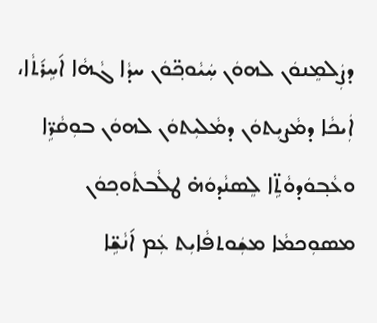ܕܨܲܠܡܸܢܘܿܢ ܠܗܘܿܢ ܚܲܝܵܘܟ݂̈ܘܿܢ ܚܕܵܐ ܓܵܗܵܐ ܐ݇ܚܹܪ݇ܬܵܐ، ܐܲܝܟܵܐ ܕܡܵܨܝܼܬܘܿܢ ܕܡܵܠܝܼܬܘܿܢ ܠܗܘܿܢ ܒܘܼܩܵܪܹ̈ܐ ܘܥܵܒ݂ܘܿܕܘܵܬܹ̈ܐ ܠܸܣܢܵܕܘܿܗ̇ ܛܠܵܒܬܵܘܟ݂ܘܿܢ
ܡܣܘܼܟܡܵܐ ܡܫܲܘܬܦܵܐܝܼܬ ܥܲܡ ܐ݇ܢܵܫܹ̈ܐ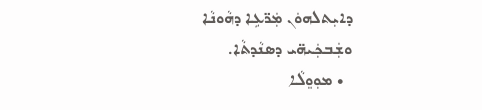ܕܐܝܼܬܠܗܘܿܢ ܡܲܪ̈ܥܹܐ ܕܗܵܘܢܵܐ ܘܫܲܒܟܲܝܗ̈ܝ ܕܣܢܵܕܬܵܐ.
  • ܡܘܼܘܸܠܵܐ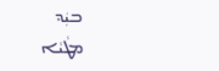ܒܝܲܕ
ܡܛܵܝܵܐ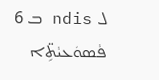ܠ ndis ܒ 6 ܦܵܣܘܿܥܝܵܬܹ̈ܐ